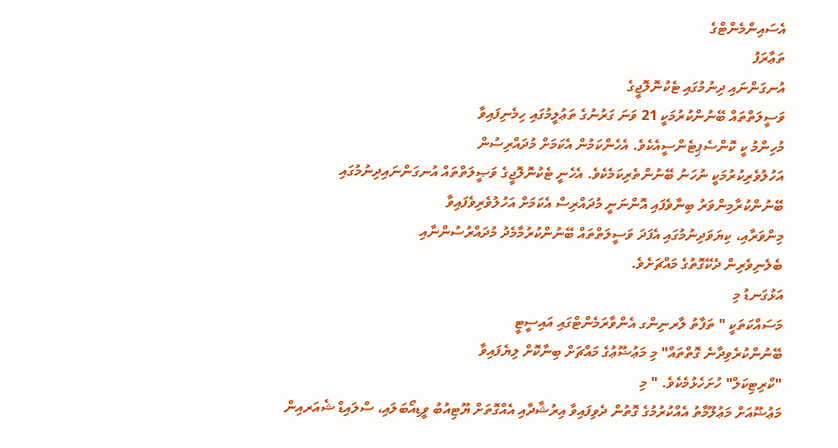އެސައިންމެންޓްގެ
ތަޢާރަފު
އުނގަންނައި ދިނުމުގައި ޓެކުނޮލޮޖީގެ
ވަސީލަތްތައް ބޭނުންކުރުމަކީ 21 ވަނަ ގަރުނުގެ ތަޢުލީމުގައި ހިމެނިފައިވާ
މުހިންމު ކީ ކޮންސެޕިޓެންސީއެކެވެ. އެހެންކަމުން އެކަމަށް މުދައްރިސުން
އަހުލުވެރިކުރުމަކީ ނުހަނު ބޭނުންތެރިކަމެކެވެ. އެހެނީ ޓެކުނޮލޮޖީގެ ވަޞީލަތްތައް އުނގަންނައިދިނުމުގައި
ބޭނުންކުރާމިންވަރު ބިނާވެފައި އޮންނަނީ މުދައްރިސް އެކަމަށް އަހުލުވެރިވެފައިވާ
މިންވަރާއި، ކިޔަވަދިނުމުގައި އެފަދަ ވަސީލަތްތައް ބޭނުންކުރުމާމެދު މުދައްރުސުންނާއި
ބެލެނިވެރިން ދެކޭގޮތުގެ މައްޗަށެވެ.
އަޅުގަނޑު މި
މަސައްކަތަކީ " ތަފާތު ލާރނިންގ އެންވާރަމެންޓްގައި އައިސީޓީ
ބޭނުންކުރެވިދާނެ ގޮތްތައް" މި މަޢުޟޫޢުގެ މައްޗަށް ބިނާކޮށް ލިޔެފައިވާ
"ކްރިޓިކަލް" ހުށަހެޅުމެކެވެ. " މި
މަޢުޟޫއަށް މަޢުލޫމާތު އެއްކުރުމުގެ ގޮތުން ދެވިފައިވާ އިރުޝާދާއި އެއްގޮތަށް ޔޫޓިއުބު ވީޑިއޯބަލައި، ސްލައިޑް ޝެއަރއިން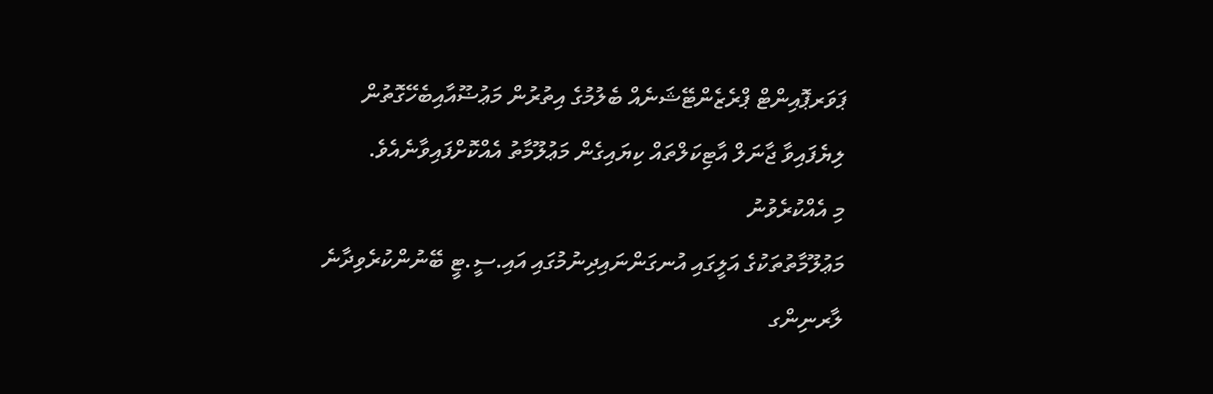ޕަވަރޕޮއިންޓް ޕްރެޒެންޓޭޝަނެއް ބެލުމުގެ އިތުރުން މަޢުޟޫއާއިބެހޭގޮތުން
ލިޔެފައިވާ ޖާނަލް އާޓިކަލްތައް ކިޔައިގެން މަޢުލޫމާތު އެއްކޮށްފައިވާނެއެވެ.
މި އެއްކުރެވުނު
މަޢުލޫމާތުތަކުގެ އަލީގައި އުނގަންނައިދިނުމުގައި އައި.ސީ.ޓީ ބޭނުންކުރެވިދާނެ
ލާރނިންގ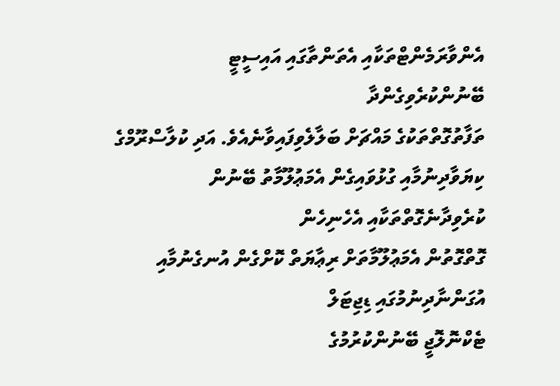އެންވާރަމެންޓްތަކާއި އެތަންތާގައި އައިސީޓީ ބޭނުންކުރެވިގެންދާ
ތަފާތުގޮތްތަކުގެ މައްޗަށް ބަލާލެވިފައިވާނެއެވެ. އަދި ކުލާސްރޫމްގެ ކިޔަވާދިނުމާއި ގުޅުވައިގެން އެމަޢުލޫމާތު ބޭނުން ކުރެވިދާނެގޮތްތަކާއި އެހެނިހެން
ގޮތްގޮތުން އެމަޢުލޫމާތަށް ރިޢާޔަތް ކޮށްގެން އުނގެނުމާއި އުގަންނާދިނުމުގައި ޑިޖިޓަލް
ޓެކްނޮލޮޖީ ބޭނުންކުރުމުގެ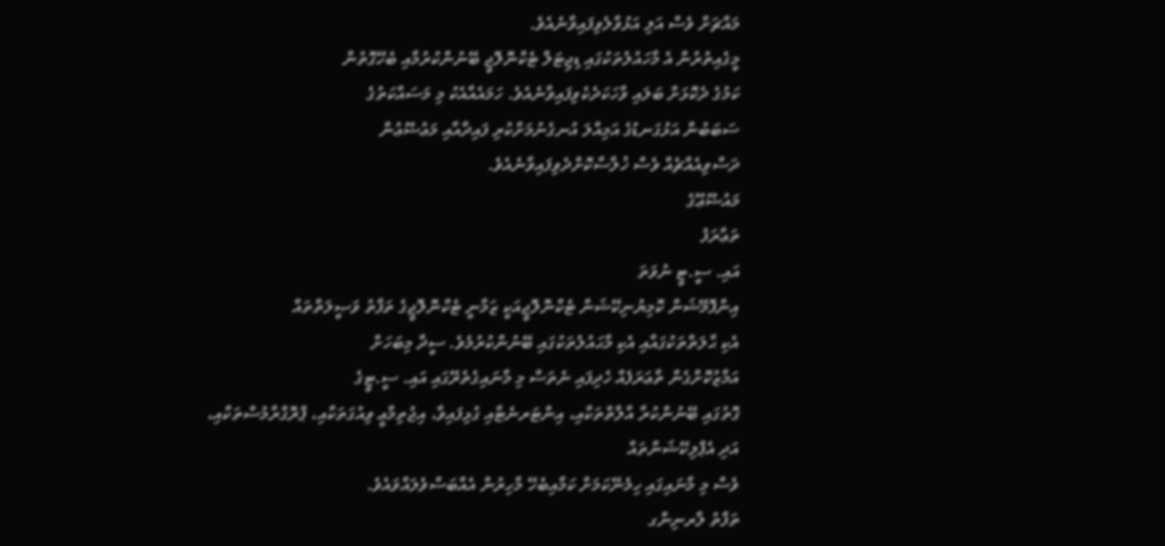މައްޗަށް ވެސް އަލި އަޅުވާލެވިފައިވާނެއެވެ.
މީގެއިތުރުން އެ މާހައުލުތަކުގައި ޑިޖިޓަލް ޓެކްނޮލޮޖީ ބޭނުންކުރުމާއި ބެހޭގޮތުން
ކަމުގެ ދެކޮޅަށް ބަލައި ވާހަކަދެކެވިފައިވާނެއެވެ. ހަމައެއާއެކު މި މަސައްކަތުގެ
ސަބަބުން އަޅުގަނޑުގެ އަމިއްލަ އުނގެނުމަށްކުރި ފައިދާއާއި މަޢުޟޫޢުން
ދަސްވިއެއްޗެއް ވެސް ޚުލާސާކޮށްދެވިފައިވާނެއެވެ.
މައުޟޫޢޫގެ
ތަޢާރަފު
އައި. ސީ.ޓީ ނުވަތަ
އިންފޮމޭޝަން ކޮމިޔުނިކޭޝަން ޓެކްނޮލޮޖީއަކީ ޒަމާނީ ޓެކްނޮލޮޖީގެ ތަފާތު ވަޞީލަތްތައް
އެކި ޙާލަތްތަކުގައާއި އެކި މާޙައުލުތަކުގައި ބޭނުންކުރުމެވެ. ސީދާ މިބަހަށް
އަމާޒުކޮށްގެން ތާޢަރަފެއް ހެދިފައި ނެތަސް މި މާނައިގެތެރޭގައި އައި. ސީ.ޓީގެ
ގޮތުގައި ބޭނުންކުރާ އާލާތްތަކާއި، އިންޓަރނެޓާއި ގުޅިފައިވާ، އިޖުތިމާޢީ ވިއުގަތަކާއި، ޕްރޮގްރާމުސްތަކާއި، އަދި އެޕްލިކޭޝަންތައް
ވެސް މި މާނައިގައި ހިމެނޭކަމަށް ކަމާއިބެހޭ މާހިރުން އެއްބަސްވެލައްވައެވެ.
ތަފާތު ލާރނިންގ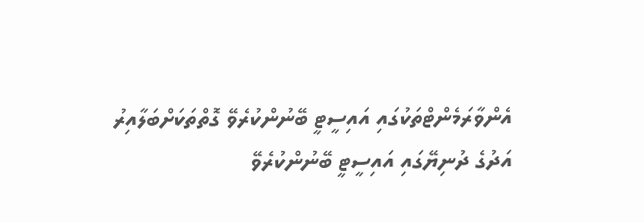އެންވާރަމެންޓްތަކުގައި އައިސީޓީ ބޭނުންކުރެވޭ ގޮތްތަކަށްބަލާއިރު
އަދުގެ ދުނިޔޭގައި އައިސީޓީ ބޭނުންކުރެވޭ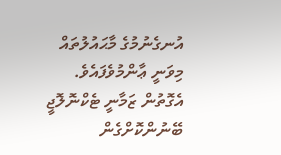އުނގެނުމުގެ މާޙައުލުތައް މިވަނީ ޢާންމުވެފައެވެ.
އެގޮތުން ޒަމާނީ ޓެކްނޮލޮޖީ ބޭނުންކޮށްގެން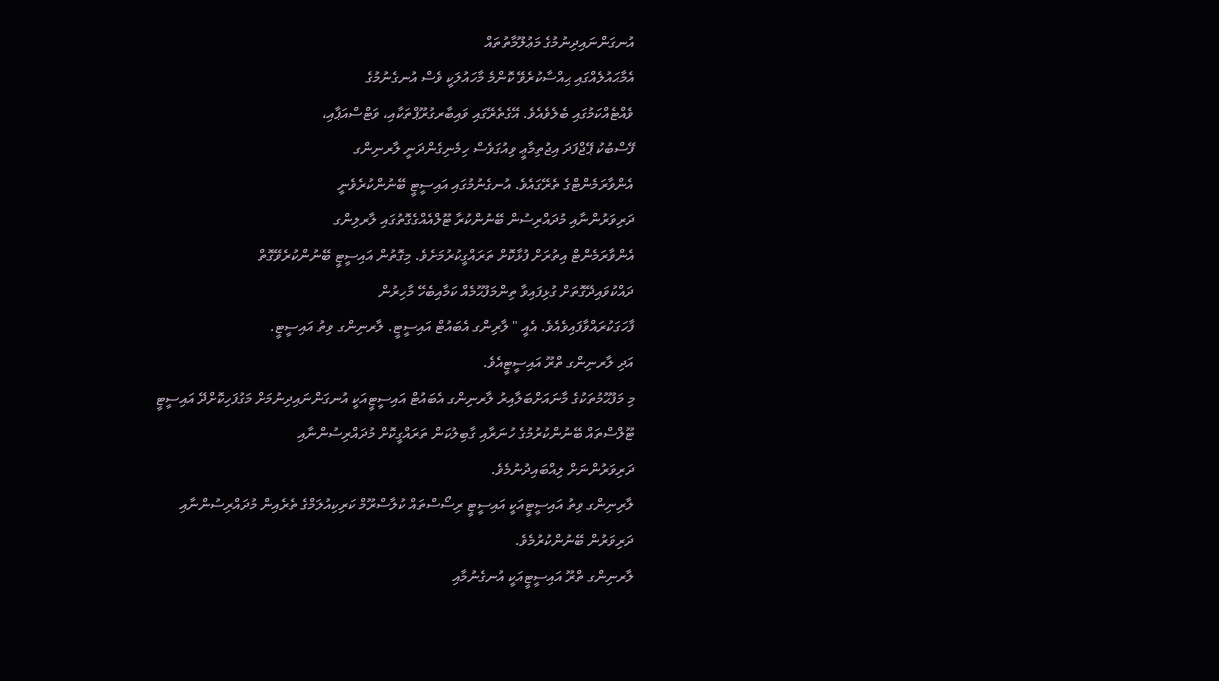އުނގަންނައިދިނުމުގެ މަޢުލޫމާތުތައް
އެމާޙައުލެއްގައި ޙިއްސާކުރެވޭ ކޮންމެ މާހައުލަކީ ވެސް އުނގެނުމުގެ
ވެއްޓެއްކަމުގައި ބެލެވެއެވެ. އޭގެތެރޭގައި ވައިބާރގުރޫޕްތަކާއި، ވަޓްސްއަޕާއި،
ފޭސްބުކު ޕޭޖްފަދަ އިޖުތިމާޢީ ވިއުގަވެސް ހިމެނިގެންދަނީ ލާރނިންގ
އެންވާރަމެންޓްގެ ތެރޭގައެވެ. އުނގެނުމުގައި އައިސީޓީ ބޭނުންކުރެވެނީ
ދަރިވަރުންނާއި މުދައްރިސުން ބޭނުންކުރާ ޓޫލްއެއްގެގޮތުގައި ލާރލިންގ
އެންވާރަމެންޓް އިތުރަށް ފުޅާކޮށް ތަރައްގީކުރުމަށެވެ. މިގޮތުން އައިސީޓީ ބޭނުންކުރެވޭގޮތް
ދައްކުވައިދޭގޮތަށް ގުޅިފައިވާ ތިންމަފުޙޫމެއް ކަމާއިބެހޭ މާހިރުން
ފާހަގަކުރައްވާފައިވެއެވެ. އެއީ " ލާރިންގ އެބައުޓް އައިސީޓީ. ލާރނިންގ ވިތު އައިސީޓީ.
އަދި ލާރނިންގ ތްރޫ އައިސީޓީއެވެ.
މި މަފުޙޫމުތަކުގެ މާނައަށްބަލާއިރު ލާރނިންގ އެބައުޓް އައިސީޓީއަކީ އުނގަންނައިދިނުމަށް މަގުފަހިކޮށްދޭ އައިސީޓީ
ޓޫލްސްތައް ބޭނުންކުރުމުގެ ހުނަރާއި ގާބިލުކަން ތަރައްގީކޮށް މުދައްރިސުންނާއި
ދަރިވަރުންނަށް ލިއްބައިދުނުމެވެ.
ލާރިނިންގ ވިތު އައިސީޓީއަކީ އައިސީޓީ ރިސޯސްތައް ކުލާސްރޫމް ކަރިކިއުލަމްގެ ތެރެއިން މުދައްރިސުންނާއި
ދަރިވަރުން ބޭނުންކުރުމެވެ.
ލާރނިންގ ތްރޫ އައިސީޓީއަކީ އުނގެނުމާއި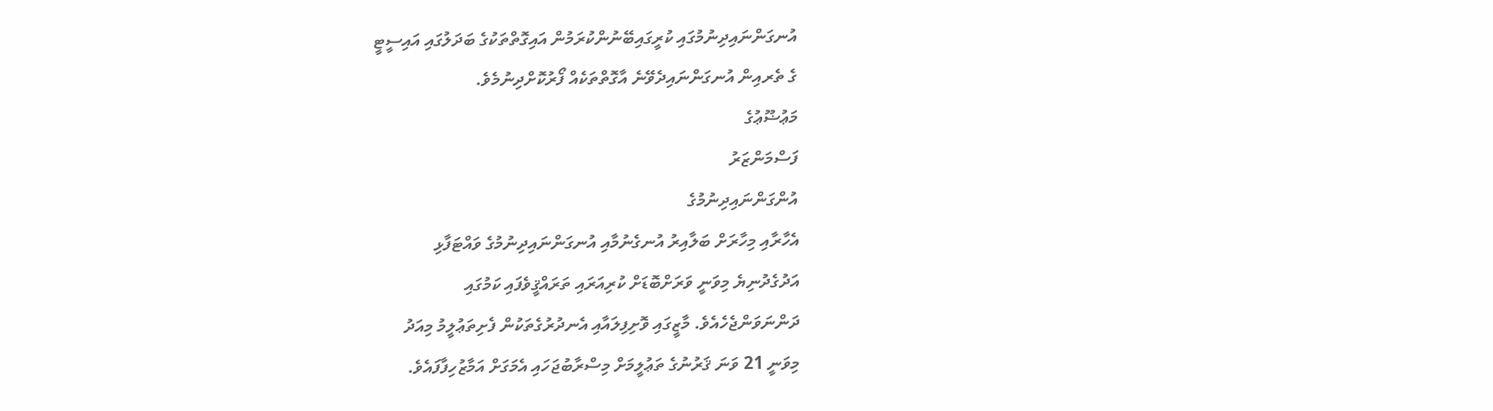އުނގަންނައިދިނުމުގައި ކުރީގައިބޭނުންކުރަމުން އައިގޮތްތަކުގެ ބަދަލުގައި އައިސީޓީ
ގެ ތެރއިން އުނގަންނައިދެވޭނެ އާގޮތްތަކެއް ފޯރުކޮށްދިނުމެވެ.
މަޢުޟޫޢުގެ
ފަސްމަންޒަރު
އުންގަންނައިދިނުމުގެ
އެހާރާއި މިހާރަށް ބަލާއިރު އުނގެނުމާއި އުނގަންނައިދިނުމުގެ ވައްޓަފާޅި
އަދުގެދުނިޔެ މިވަނީ ވަރަށްބޮޑަށް ކުރިއަރައި ތަރައްޤީވެފައި ކަމުގައި
ދަންނަވަންޖެހެއެވެ. މާޒީގައި ވޮށިފިލައާއި އެނދުރުގެތަކުން ފެށިތަޢުލީމު މިއަދު
މިވަނީ 21 ވަނަ ޤަރުނުގެ ތަޢުލީމަށް މިސްރާބުޖަހައި އެމަގަށް އަމާޒުހިފާފައެވެ.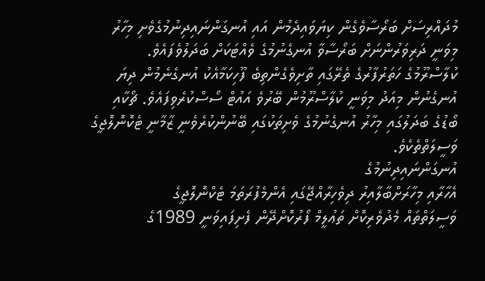މުދައްރިސަށް ބަރޯސާވެގެން ކިޔަވައިދެމުން އައި އުނގަންނައިދިނުމުގެވެށި މިހާރު
މިވަނީ ދަރިވަރުންނަށް ބަރޯސާވާ އުނގެނުމުގެ ވެއްޓަކަށް ބަދަލުވެފައެވެ.
ކުލާސްރޫމުގެ ހަތަރުފާރުގެ ތެރޭގައި ތާށިވެގެންތިބެ ފޫހިކަމާއެކު އުނގެނެމުން ދިޔަ
އުނގެނުން މިއަދު މިވަނީ ކުލާސްރޫމުން ބޭރުވެ އައުޓް ސޯސްކުރެވިފައެވެ. ޗޯކާއި
ބޯޑުގެ ބަދަލުގައި މިހާރު އުނގެނުމުގެ ވެށިތަކުގައި ބޭނުންކުރެވެނީ ޒާމާނީ ޓެކޮނޮލޮޖީގެ
ވަސީލަތްތެކެވެ.
އުނގަންނައިދިނުމުގެ
އެހާރާއި މިހާރަށްބާލާއިރު ދިވެހިރާއްޖޭގައި އެންމެފުރަތަމަ ޓެކްނޮލޮޖީގެ
ވަސީލަތްތައް މެދުވެރިކޮށް ތަޢުލީމް ފޯރުކޮށްދޭން ފެށިފައިވަނީ 1989ގެ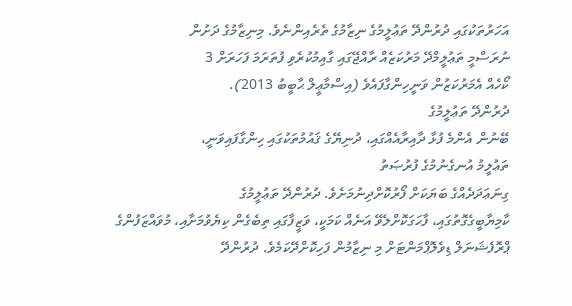އަހަރުތަކުގައި ދުރުންދޭ ތަޢުލީމުގެ ނިޒާމުގެ ތެރެއިންނެވެ. މިނިޒާމުގެ ދަށުން
ނުރަސްމީ ތަޢުލީމްދޭ މަރުކަޒެއް ރާއްޖޭގައި ގާއިމުކުރެވި ފުތަރަމަ ފަހަރަށް 3
ކޯހެއް އެމަރުކަޒުން ވަނީހިންގާފައެވެ (އިސްމާޢީލް ޙާބީބު 2013).
ދުރުންދޭ ތަޢުލީމުގެ
ބޭނުން އެންމެ ފުޅާ ދާއިރާއެއްގައި، ދުނިޔޭގެ ޤައުމުތަކުގައި ހިންގާފައިވަނީ،
ތަޢުލީމު އުނގެނުމުގެ ފުރުޞަތު
ގިނަޢަދަދެއްގެ ބަޔަކަށް ފޯރުކޮށްދިނުމަށެވެ. ދުރުންދޭ ތަޢުލީމުގެ
ކާމިޔާބީގެގޮތުގައި، ފާހަގަކޮށްލެވޭ އަނެއް ކަމަކީ، ވަޒީފާގައި ތިބެގެން ކިޔެވުމަށާއި، މުވައްޒަފުންގެ
ޕްރޮފެޝަނަލް ޑިވެލޮޕްމަންޓަށް މި ނިޒާމުން ފަހިކޮށްދޭކަމެވެ. ދުރުންދޭ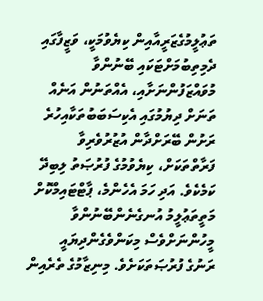ތަޢުލީމުގެޒަރީއާއިން ކިޔެވުމަކީ، ވަޒީފާގައި ދެމިތިބުމަށްޓަކައި ބޭނުންވާ
މުވައްޒަފުންނަށާއި، އެއްތަނުން އަނެއް ތަނަށް ދިޔުމުގައި އެކިސަބަބުތަކާއިހުރެ
ރަށުން ބޭރަށްދާން އުޒުރުވެރިވާ ފަރާތްތަކަށް، ކިޔެވުމުގެ ފުރުޞަތު ލިބިދޭ
ކަމެކެވެ. އަދި ހަމަ އެހެންމެ، ޕާޓްޓައިމްކޮށް މަތީތަޢުލީމު އުނގެނެންބޭނުންވާ މީހުންނަށްވެސް މިކަންވެގެންދިޔައީ
ރަނުގެ ފުރުޞަތަކަށެވެ. މިނިޒާމުގެ ތެރެއިން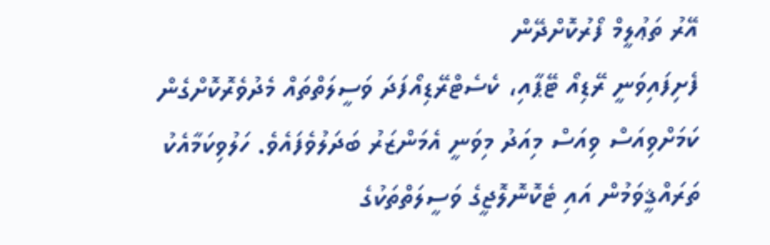އޭރު ތަޢުލީމް ފޯރުކޮށްދޭން
ފެށިފައިވަނީ ރޭޑިއޯ ޓޭޕާއި، ކެސެޓްރޭޑިއޯފަދަ ވަސީލަތްތައް މެދުވެރޮކޮށްގެން
ކަމަށްވިއަސް ވިއަސް މިއަދު މިވަނީ އެމަންޒަރު ބަދަލުވެފައެވެ. ހަލުވިކަމާއެކު
ތަރައްޤީވަމުން އައި ޓެކޮނޮލޮޖީގެ ވަސީލަތްތަކުގެ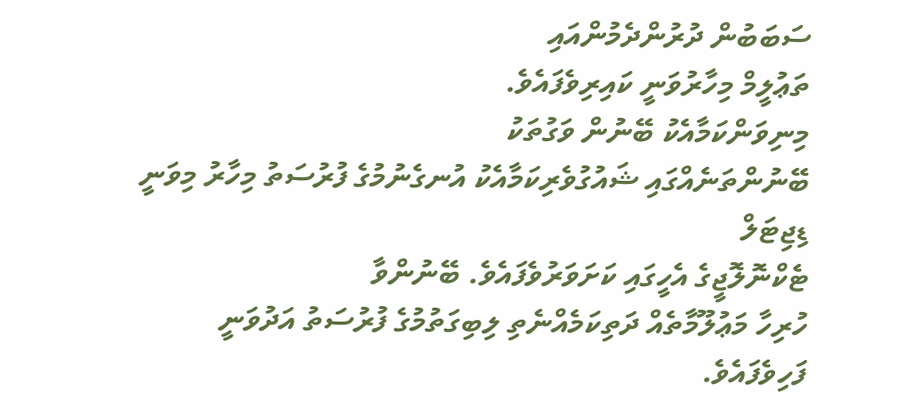ސަބަބުން ދުރުންދެމުންއައި
ތަޢުލީމް މިހާރުވަނީ ކައިރިވެފައެވެ.
މިނިވަންކަމާއެކު ބޭނުން ވަގުތަކު
ބޭނުންތަނެއްގައި ޝައުގުވެރިކަމާއެކު އުނގެނުމުގެ ފުރުސަތު މިހާރު މިވަނީ ޑިޖިޓަލް
ޓެކްނޮލޮޖީގެ އެހީގައި ކަށަވަރުވެފައެވެ. ބޭނުންވާ
ހުރިހާ މަޢުލޫމާތެއް ދަތިކަމެއްނެތި ލިބިގަތުމުގެ ފުރުސަތު އަދުވަނީ ފަހިވެފައެވެ.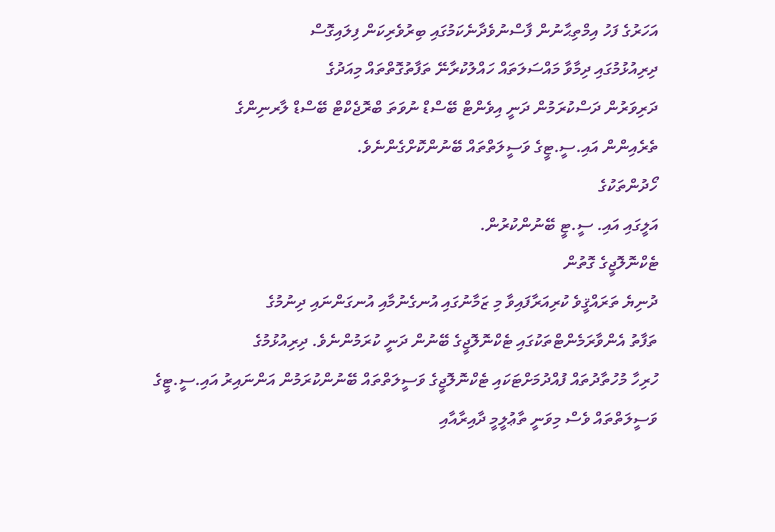އަހަރުގެ ފަހު އިމްތިޙާނުން ފާސްނުވެދާނެކަމުގައި ބިރުވެރިކަން ފިލައިގޮސް
ދިރިއުޅުމުގައި ދިމާވާ މައްސަލަތައް ހައްލުކުރާނޭ ތަފާތުގޮތްތައް މިއަދުގެ
ދަރިވަރުން ދަސްކުރަމުން ދަނީ އިވެންޓް ބޭސްޑް ނުވަތަ ބްރޮޖެކްޓް ބޭސްޑް ލާރނިންގެ
ތެރެއިންން އައި.ސީ.ޓީގެ ވަސީލަތްތައް ބޭނުންކޮށްގެންނެވެ.
ހޯދުންތަކުގެ
އަލީގައި އައި. ސީ.ޓީ ބޭނުންކުރުން.
ޓެކްނޮލޮޖީގެ ގޮތުން
ދުނިޔެ ތަރައްޤީވެ ކުރިއަރާފައިވާ މި ޒަމާނުގައި އުނގެނުމާއި އުނގަންނައި ދިނުމުގެ
ތަފާތު އެންވާރަމެންޓްތަކުގައި ޓެކްނޮލޮޖީގެ ބޭނުން ދަނީ ކުރަމުންނެވެ. ދިރިއުޅުމުގެ
ހުރިހާ މުހުތާދުތައް ފުއްދުމަށްޓަކައި ޓެކްނޮލޮޖީގެ ވަސީލަތްތައް ބޭނުންކުރަމުން އަންނައިރު އައި.ސީ.ޓީގެ
ވަސީލަތްތައް ވެސް މިވަނީ ތާޢުލީމީ ދާއިރާއާއި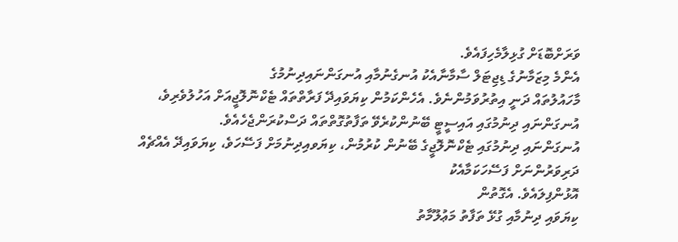ވަރަށްބޮޑަށް ގުޅިލާމެހިފައެވެ.
އެންމެ މިޒަމާނުގެ ޑިޖިޓަލް ސާމާނާއެކު އުނގެނުމާއި އުނގަންނައިދިނުމުގެ
މާހައުލުތައް ދަނީ އިތުރުވަމުންނެވެ. އެހެންކަމުން ކިޔަވައިދޭ ފަރާތްތައް ޓެކްނޮލޮޖީއަށް އަހުލުވެރިވެ،
އުނގަންނައި ދިނުމުގައި އައިސީޓީ ބޭނުންކުރެވޭ ތަފާތުގޮތްތައް ދަސްކުރަންޖެހެއެވެ.
އުނގަންނައި ދިނުމުގައި ޓެކްނޮލޮޖީގެ ބޭނުން ކުރުމުން، ކިޔަވއިދިނުމަށް ފަސޭހަވެ، ކިޔަވައިދޭ އެއްޗެއް ދަރިވަރުންނަށް ފަސޭހަކަމާއެކު
އޮޅުންފިލައެވެ. އެގޮތުން
ކިޔަވައި ދިނުމާއި ގުޅޭ ތަފާތު މަޢުލޫމާތު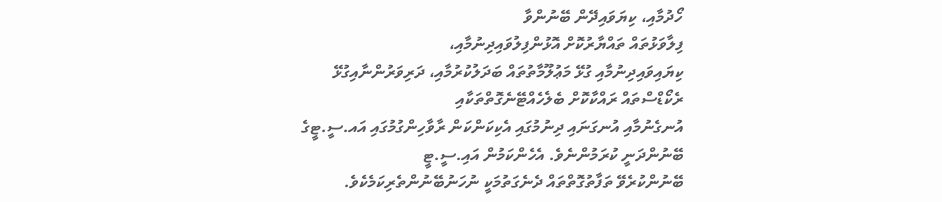ހޯދުމާއި، ކިޔަވައިދޭން ބޭނުންވާ
ފިލާވަޅުތައް ތައްޔާރުކޮށް އޮޅުންފިލުވައިދިނުމާއި،
ކިޔައިވައިދިނުމާއި ގުޅޭ މަޢުލޫމާތުތައް ބަދަލުކުރުމާއި، ދަރިވަރުންނާއިގުޅޭ ރެކޯޑްސްތައް ރައްކާކޮށް ބެލެހެއްޓޭނެގޮތްތަކާއި
އުނގެނުމާއި އުނގަނައި ދިނުމުގައި އެކިކަންކަން ރާވާހިންގުމުގައި އައ.ސީ.ޓީގެ ބޭނުންދަނީ ކުރަމުންނެވެ. އެހެންކަމުން އައި.ސީ.ޓީ
ބޭނުންކުރެވޭ ތަފާތުގޮތްތައް ދެނެގަތުމަކީ ނުހަނުބޭނުންތެރިކަމެކެވެ.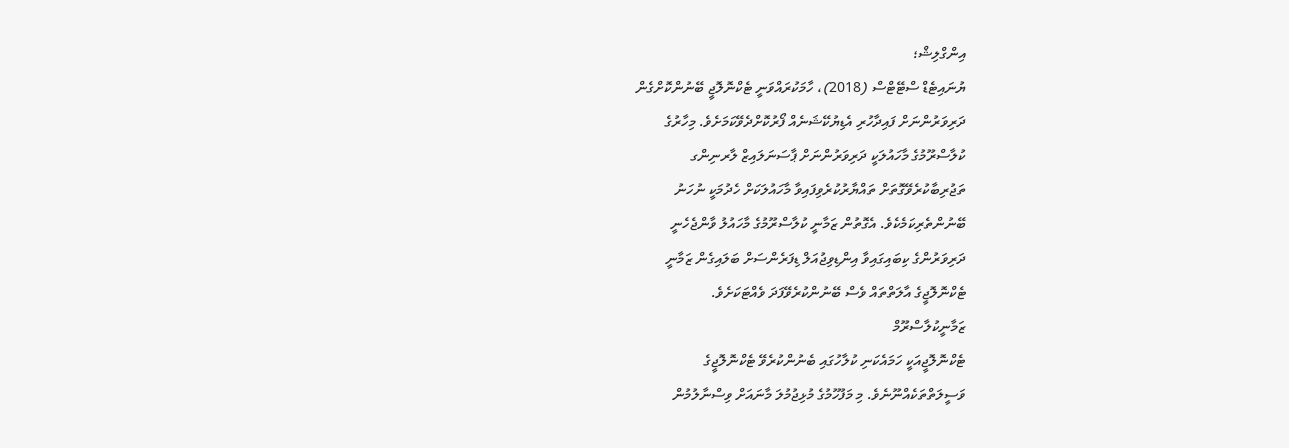އިންގްލިޝް؛
ޔުނައިޓެޑް ސްޓޭޓްސް (2018)، ހާމަކުރައްވަނީ ޓެކްނޮލޮޖީ ބޭނުންކޮށްގެން
ދަރިވަރުންނަށް ފައިދާހުރި އެޑިޔުކޭޝަނެއް ފޯރުކޮށްދެވޭކަމަށެވެ. މިހާރުގެ
ކުލާސްރޫމުގެ މާހައުލަކީ ދަރިވަރުންނަށް ޕާސަނަލައިޒް ލާރނިންގ
ތަޖުރިބާކުރެވޭގޮތަށް ތައްޔާރުކުރެވިފައިވާ މާހައުލަކަށް ހެދުމަކީ ނުހަނު
ބޭނުންތެރިކަމެކެވެ. އެގޮތުން ޒަމާނީ ކުލާސްރޫމުގެ މާހައުލު ވާންޖެހެނީ
ދަރިވަރުންގެ ކިބައިގައިވާ އިންޑިވިޖުއަލް ޑިފަރެންސަށް ބަލައިގެން ޒަމާނީ
ޓެކްނޮލޮޖީގެ އާލަތްތައް ވެސް ބޭނުންކުރެވޭފަދަ ވެއްޓަކަށެވެ.
ޒަމާނީކުލާސްރޫމް
ޓެކްނޮލޮޖީއަކީ ހަމައެކަނި ކުލާހުގައި ބެނުންކުރެވޭ ޓެކްނޮލޮޖީގެ
ވަސީލަތްތަކެއްނޫނެވެ. މި މަފުހޫމުގެ މުޅިޖުމުލަ މާނައަށް ވިސްނާލުމުން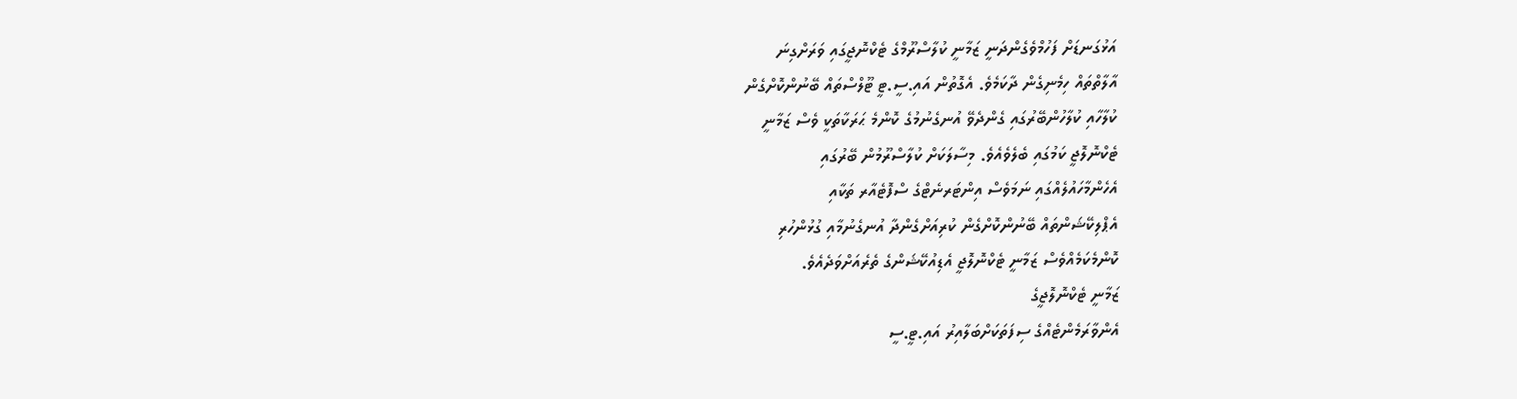އަޅުގަނޑަށް ފަހުމްވެގެންދަނީ ޒަމާނީ ކުލާސްރޫމްގެ ޓެކްނޮޖީގައި ވަރަށްގިނަ
އާލާތްތައް ހިމެނިގެން ދާކަމެވެ. އެގޮތުން އައި.ސީ.ޓީ ޓޫލްސްތައް ބޭނުންކޮށްގެން
ކުލާހާއި ކުލާހުންބޭރުގައި ގެންދެވޭ އުނގެނުމުގެ ކޮންމެ ޙަރަކާތަކީ ވެސް ޒަމާނީ
ޓެކްނޮލޮޖީ ކަމުގައި ބެލެވެއެވެ. މިސާލަކަށް ކުލާސްރޫމުން ބޭރުގައި
އެހެންމާހައުލެއްގައި ނަމަވެސް އިންޓަރނެޓްގެ ސްފޮޓެއާރ ތަކާއި
އެޕްލިކޭޝަންތައް ބޭނުންކޮށްގެން ކުރިއަށްގެންދާ އުނގެނުމާއި ގުޅުންހުރި
ކޮންމެކަމެއްވެސް ޒަމާނީ ޓެކްނޮލޮޖީ އެޑިއުކޭޝަންގެ ތެރެއަށްވަދެއެވެ.
ޒަމާނީ ޓެކްނޮލޮޖީގެ
އެންވާރަމެންޓެއްގެ ސިފަތަކަށްބަލާއިރު އައި.ޓީ.ސީ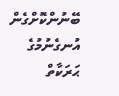ބޭނުންކޮށްގެން އުނގެނުމުގެ
ޙަރަކާތް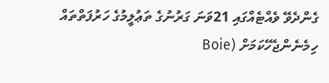ގެންދެވޭ ވެއްޓެއްގައި 21ވަނަ ގަރުނުގެ ތަޢުލީމުގެ ހަރުފަތްތައް
ހިމެނެންޖެހޭކަމަށް (Boie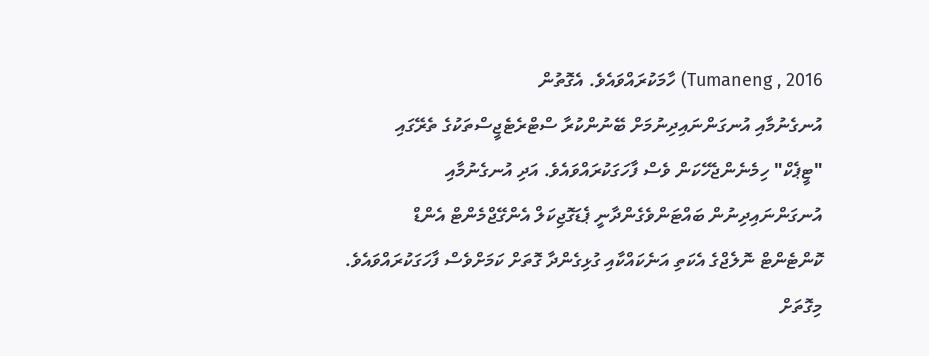Tumaneng , 2016) ހާމަކުރައްވައެވެ. އެގޮތުން
އުނގެނުމާއި އުނގަންނައިދިނުމަށް ބޭނުންކުރާ ސްޓްރެޓެޖީސްތަކުގެ ތެރޭގައި
"ޓީޕެކް" ހިމެނެންޖެހޭކަން ވެސް ފާހަގަކުރައްވައެވެ. އަދި އުނގެނުމާއި
އުނގަންނައިދިނުން ބައްޓަންވެގެންދާނީ ޕެޑަގޮޖިކަލް އެންގޭޖްމެންޓް އެންޑް
ކޮންޓެންޓް ނޮލެޖްގެ އެކަތި އަނެކައްކާއި ގުޅިގެންދާ ގޮތަށް ކަމަށްވެސް ފާހަގަކުރައްވައެވެ.
މިގޮތަށް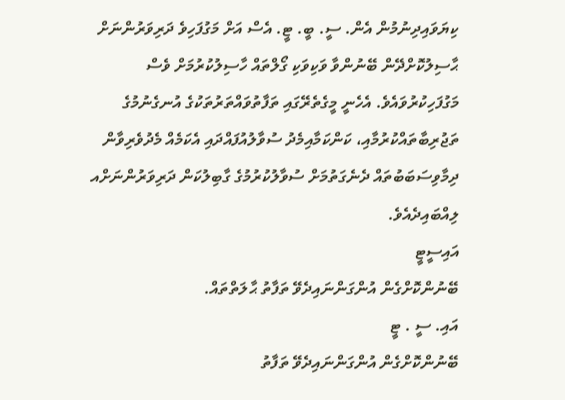ކިޔަވައިދިނުމުން އެން. ސީ. ބީ. ޓީ. އެސް އަށް މަގުފަހިވެ ދަރިވަރުންނަށް
ޙާސިލުކޮށްދޭން ބޭނުންވާ ވަކިވަކި ގޯލްތައް ހާސިލުކުރުމަށް ވެސް
މަގުފަހިކުރުވައެވެ. އެހެނީ މީގެތެރޭގައި ތަފާތުވައްތަރުތަކުގެ އުނގެނުމުގެ
ތަޖުރިބާތައްކުރުމާއި، ކަންކަމާއިމެދު ސުވާލުއުފައްދައި އެކަމެއް މެދުވެރިވާން
ދިމާވިސަބަބުތައް ދެނެގަތުމަށް ސުވާލުކުރުމުގެ ގާބިލުކަން ދަރިވަރުންނަށްއ
ލިއްބައިދެއެވެ.
އައިސީޓީ
ބޭނުންކޮށްގެން އުންގަންނައިދެވޭ ތަފާތު ޙާލަތްތައް.
އައި. ސީ . ޓީ
ބޭނުންކޮށްގެން އުންގަންނައިދެވޭ ތަފާތު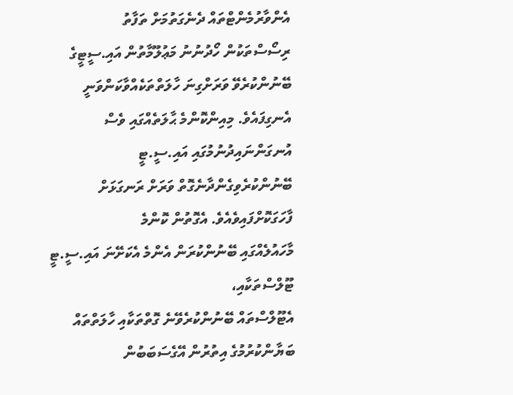އެންވާރުމެންޓްތައް ދެނެގަތުމަށް ތަފާތު
ރިސޯސްތަކުން ހޯދުނުނު މަޢުލޫމާތުން އައި.ސީޓީގެ ބޭނުންކުރެވޭ ވަރަށްގިނަ ހާލަތްތަކެއްވާކަންވަނީ
އެނގިފައެވެ. މިއިންކޮންމެ ޙާލަތެއްގައި ވެސް އުނގަންނައިދުނުމުގައި އައި.ސީ.ޓީ
ބޭނުންކުރެވިގެންދާނެގޮތް ވަރަށް ރަނގަޅަށް ފާހަގަކޮށްފައިވެއެވެ. އެގޮތުން ކޮންމެ
މާހައުލެއްގައި ބޭނުންކުރަން އެންމެ އެކަށޭނަ އައި.ސީ.ޓީ ޓޫލްސްތަކާއި،
އެޓޫލްސްތައް ބޭނުންކުރެވޭނެ ގޮތްތަކާއި ހާލަތްތައް ބަޔާންކުރުމުގެ އިތުރުން އޭގެސަބަބުން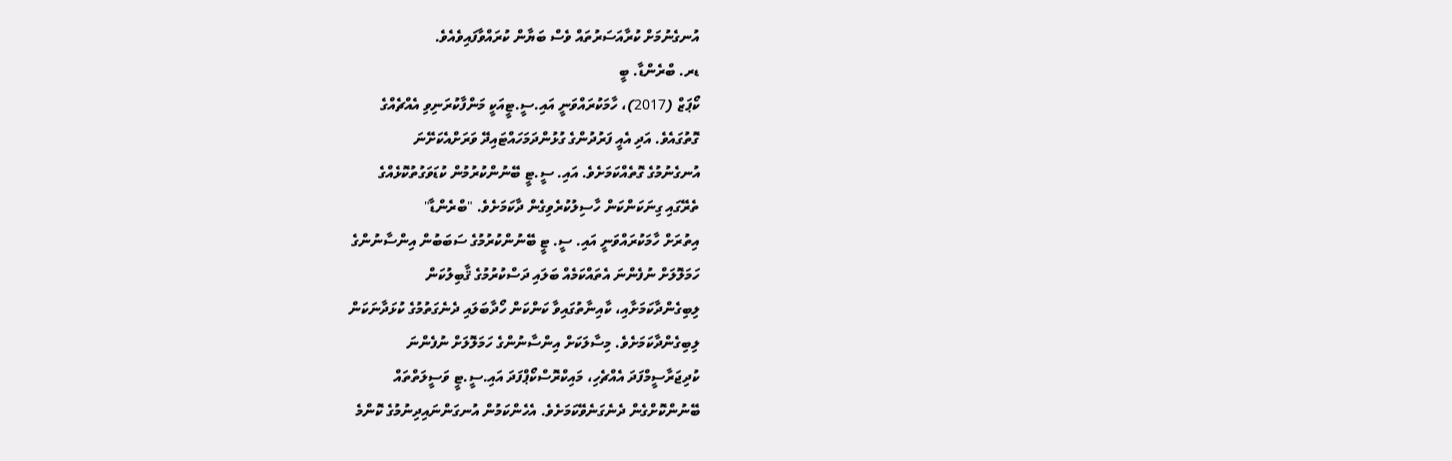އުނގެނުމަށް ކުރާއަސަރުތައް ވެސް ބަޔާން ކުރައްވާފައިވެއެވެ.
ޑރ. ބްރެންޑާ. ބީ
ކޯޕަޒް (2017)، ހާމަކުރައްވަނީ އައި.ސީ.ޓީއަކީ މަންފާކުރަނިވި އެއްޗެއްގެ
ގޮތުގައެވެ. އަދި އެއީ ފަރުދުންގެ ގުޅުންދަމަހައްޓައިދޭ ވަރަށްއެކަށޭނަ
އުނގެނުމުގެ ގޮތެއްކަމަށެވެ. އައި. ސީ.ޓީ ބޭނުންކުރުމުން ކުޑަވަގުތުކޮޅެއްގެ
ތެރޭގައި ގިނަކަންކަން ހާސިލުކުރެވިގެން ދާކަމަށެވެ. "ބްރެންޑާ"
އިތުރަށް ހާމަކުރައްވަނީ އައި. ސީ. ޓީ ބޭނުންކުރުމުގެ ސަބަބުން އިންސާނުންގެ
ހަމަލޮލަށް ނުފެންނަ އެތައްކަމެއް ބަލައި ދަސްކުރުމުގެ ޤާބިލުކަން
ލިބިގެންދާކަމަށާއި، ކާއިނާތުގައިވާ ކަންކަން ހޯދާބަލައި ދެނެގަތުމުގެ ކުޅަދާނަކަން
ލިބިގެންދާކަމަށެވެ. މިސާލަކަށް އިންސާނުންގެ ހަމަލޮލަށް ނުފެންނަ
ކުދިޖަރާސީމްފަދަ އެއްޗެހި، މައިކްރޮސްކޯޕްފަދަ އައި.ސީ.ޓީ ވަސީލަތްތައް
ބޭނުންކޮށްގެން ދެނެގަނެވޭކަމަށެވެ. އެހެންކަމުން އުނގަންނައިދިނުމުގެ ކޮންމެ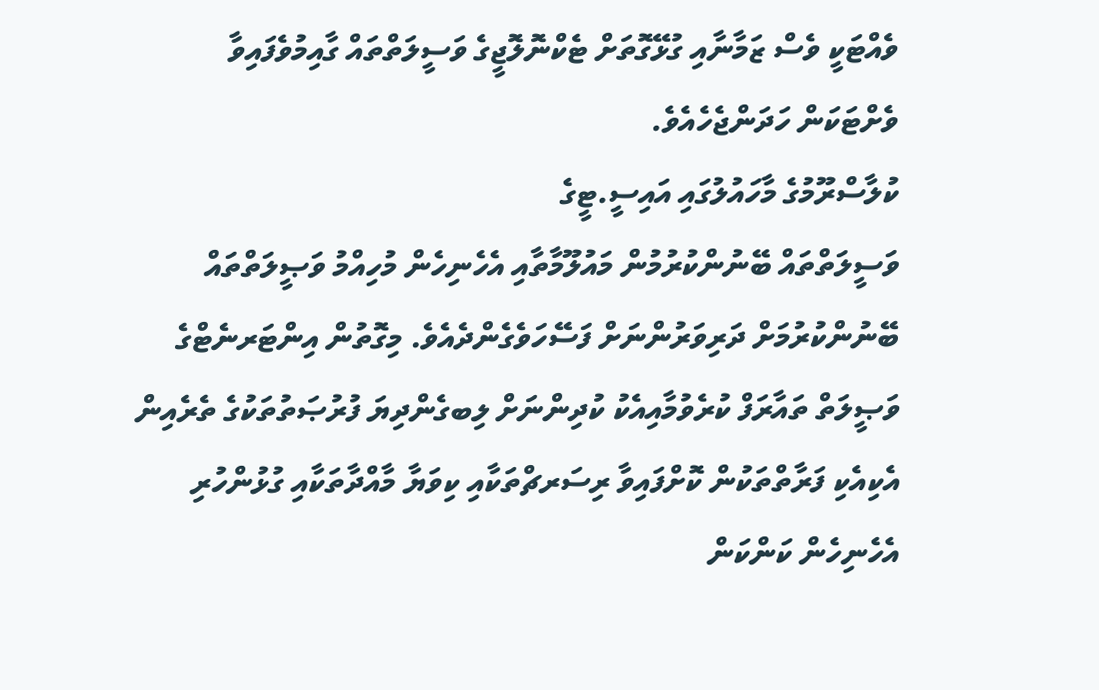ވެއްޓަކީ ވެސް ޒަމާނާއި ގުޅޭގޮތަށް ޓެކްނޮލޮޖީގެ ވަސީލަތްތައް ގާއިމުވެފައިވާ
ވެށްޓަކަން ހަދަންޖެހެއެވެ.
ކުލާސްރޫމުގެ މާހައުލުގައި އައިސީ.ޓީގެ
ވަސީލަތްތައް ބޭނުންކުރުމުން މައުލޫމާތާއި އެހެނިހެން މުހިއްމު ވަޞީލަތްތައް
ބޭނުންކުރުމަށް ދަރިވަރުންނަށް ފަސޭހަވެގެންދެއެވެ. މިގޮތުން އިންޓަރނެޓްގެ
ވަޞީލަތް ތައާރަފް ކުރެވުމާއިއެކު ކުދިންނަށް ލިބގެންދިޔަ ފުރުޞަތުތަކުގެ ތެރެއިން
އެކިއެކި ފަރާތްތަކުން ކޮށްފައިވާ ރިސަރޗްތަކާއި ކިވަޔާ މާއްދާތަކާއި ގުޅުންހުރި
އެހެނިހެން ކަންކަން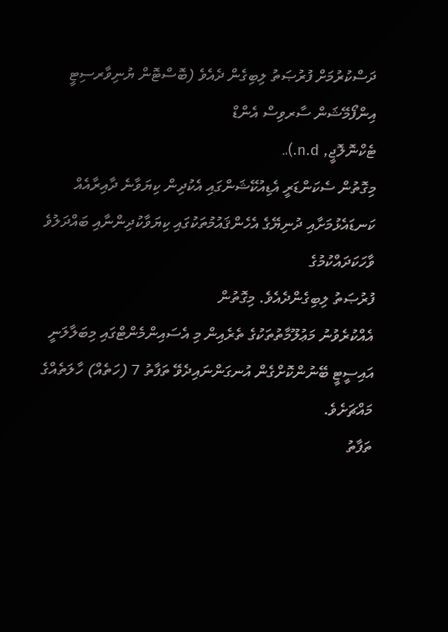ދަސްކުރުމަށް ފުރުޞަތު ލިބިގެން ދެއެވެ (ބޮސްޓޮން ޔުނިވާރސިޓީ އިންފޯމޭޝަން ސާރވިސް އެންޑް
ޓެކްނޮލޮޖީ, n.d.)،.
މިގޮތުން ސެކަންޑަރީ އެޑިއުކޭޝަންގައި އެކުދިން ކިޔަވާނެ ދާއިރާއެއް
ކަނޑައެޅުމަށާއި ދުނިޔޭގެ އެހެންޤައުމުތަކުގައި ކިޔަވާކުދިންނާއި ބައްދަލުވެ ވާހަކަދައްކުމުގެ
ފުރުޞަތު ލިބިގެންދެއެވެ. މިގޮތުން
އެއްކުރެވުނު މަޢުލޫމާތުތަކުގެ ތެރެއިން މި އެސައިންމެންޓްގައި މިބަލާލަނީ
އައިސީޓީ ބޭނުންކޮށްގެން އުނގަންނައިދެވޭ ތަފާތު 7 (ހަތެއް) ހާލަތެއްގެ
މައްޗަށެވެ.
ތަފާތު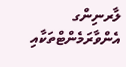ލާރނިންގ އެންވާރަމެންޓްތަކާއި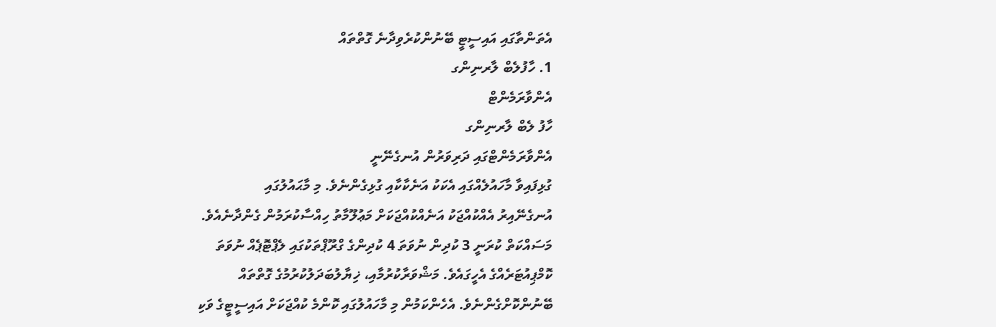އެތަންތާގައި އައިސީޓީ ބޭނުންކުރެވިދާނެ ގޮތްތައް
1. ހާފުލެބް ލާރނިންގ
އެންވާރަމެންޓް
ހާފު ލެބް ލާރނިންގ
އެންވާރަމެންޓްގައި ދަރިވަރުން އުނގެނޭނީ
ގުޅިފައިވާ މާހައުލެއްގައި އެކަކު އަނެކާކާއި ގުޅިގެންނެވެ. މި މާޙައުލުގައި
އުނގެނޭއިރު އެއްކުއްޖަކު އަނެއްކުއްޖަކަށް މަޢުލޫމާތު ހިއްސާކުރަމުން ގެންދާނެއެވެ.
މަސައްކަތް ކުރަނީ 3 ކުދިން ނުވަތަ 4 ކުދިންގެ ގްރޫޕްތަކުގައި ލެޕްޓޮޕެއް ނުވަތަ
ކޮމްޕިއުޓަރެއްގެ އެހީގައެވެ. މަޝްވަރާކުރުމާއި، ޚިޔާލުބަދަލުކުރުމުގެ ގޮތްތައް
ބޭނުންކޮށްގެންނެވެ. އެހެންކަމުން މި މާހައުލުގައި ކޮންމެ ކުއްޖަކަށް އައިސީޓީގެ ވަކި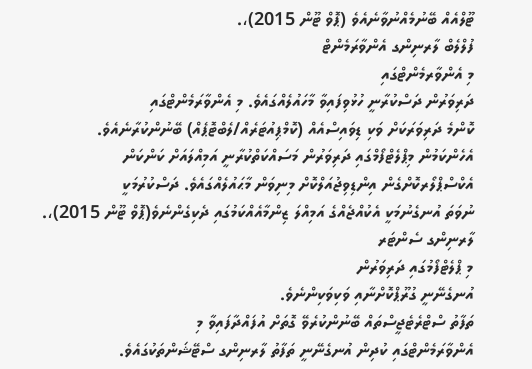ޓޫލްއެއް ބޭނުމެއްނުވާނެއެވެ (ޕޮވް ޓޫން 2015)،.
ފުލްލެބް ލާރނިންގ އެންވާރަމެންޓް
މި އެންވާރމެންޓްގައި
ދަރިވަރުން ދަސްކުރާނީ ހުޅުވިފައިވާ މާހައުލެއްގައެވެ. މި އެންވާރަމެންޓްގައި
ކޮންމެ ދަރިވަރަކަށް ވަކި ޑިވައިސްއެއް (ކޮމްޕިއުޓަރެއް/ލެބްޓޮޕެއް) ބޭނުންކުރާނެއެވެ.
އެހެންކަމުން މިޕްލެޓްފޯމްގައި ދަރިވަރުން މަސައްކަތްކުރާނީ އަމިއްލައަށް ކަންކަން
އެކްސްޕްލޯރކޮށްގެން އިންޑިވިޖުއަލްކޮށް މިނިވަން މާޙައުލެއްގައެވެ. ދަސްކުރުމަކީ
ނުވަތަ އުނގެނުމަކީ އެކުއްޖެއްގެ އަމިއްލަ ޒިންމާއެއްކަމުގައި ދެކިގެންނެވެ(ޕޮވް ޓޫން 2015)،.
ލާރނިންގ ސެންޓަރ
މި ޕްލެޓްފޯމުގައި ދަރިވަރުން
އުނގެނޭނީ ގުރޫޕްކޮށްނާއި ވަކިވަކިންނެވެ.
ތަފާތު ސްޓްރެޓެޖީސްތައް ބޭނުންކުރެވޭ ގޮތަށް އުފައްދާފައިވާ މި
އެންވާރަމެންޓްގައި ކުދިން އުނގެނޭނީ ތަފާތު ލާރނިންގ ސްޓޭޝަންތަކުގައެވެ.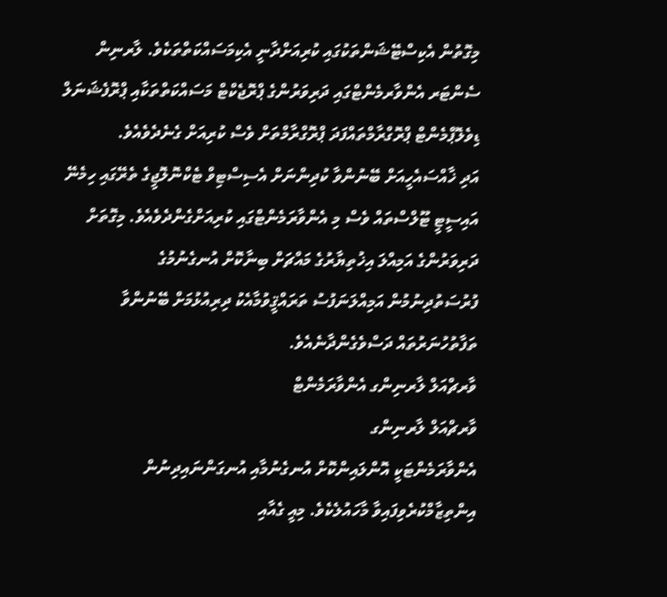މިގޮތުން އެކިސްޓޭޝަންތަކުގައި ކުރިއަށްދާނީ އެކިމަސައްކަތްތަކެވެ. ލާރނިން
ސެންޓަރ އެންވާރމެންޓްގައި ދަރިވަރުންގެ ޕްރޮޖެކްޓް މަސައްކަތްތަކާއި ޕްރޮފެޝަނަލް
ޑިވެލޮޕްމެންޓް ޕްރޮގްރާމްތައްފަދަ ޕްރޮގްރާމްތަށް ވެސް ކުރިއަށް ގެނެދެވެއެވެ.
އަދި ޚާއްސައެހީއަށް ބޭނުންވާ ކުދިންނަށް އެސިސްޓިވް ޓެކްނޮލޮޖީގެ ތެރޭގައި ހިމެނޭ
އައިސީޓީ ޓޫލްސްތައް ވެސް މި އެންވާރަމެންޓްގައި ކުރިއަށްގެންދެވެއެވެ. މިގޮތަށް
ދަރިވަރުންގެ އަމިއްލަ އިޚުތިޔާރުގެ މައްޗަށް ބިނާކޮށް އުނގެނުމުގެ
ފުރުސަތުދިނުމުން އަމިއްލަނަފުސު ތަރައްޤީވުމާއެކު ދިރިއުޅުމަށް ބޭނުންވާ
ތަފާތުހުނަރުތައް ދަސްވެގެންދާނެއެވެ.
ވާރޗްއަލް ލާރނިންގ އެންވާރަމެންޓް
ވާރޗްއަލް ލާރނިންގ
އެންވާރަމެންޓަކީ އޮންލައިންކޮށް އުނގެނުމާއި އުނގަންނައިދިނުން
އިންތިޒާމްކުރެވިފައިވާ މާހައުލެކެވެ. މިއީ ގެއާއި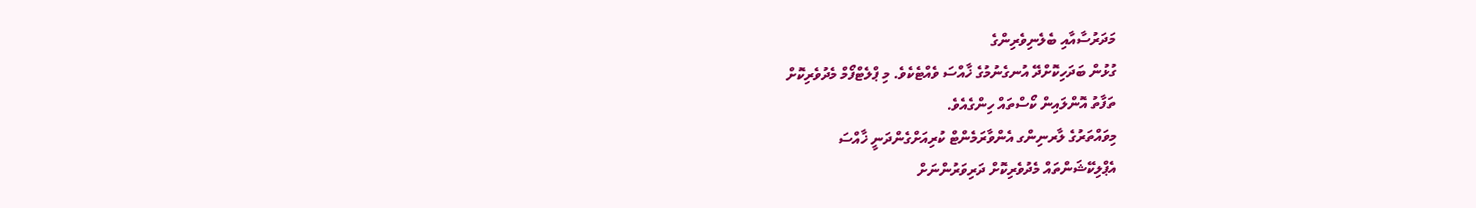މަދަރުސާއާއި ބެލެނިވެރިންގެ
ގުޅުން ބަދަހިކޮށްދޭ އުނގެނުމުގެ ޚާއްސަ ވެއްޓެކެވެ. މި ޕްލެޓްފޯމް މެދުވެރިކޮށް
ތަފާތު އޮންލައިން ކޯސްތައް ހިންގެއެވެ.
މިވައްތަރުގެ ލާރނިންގ އެންވާރަމެންޓް ކުރިއަށްގެންދަނީ ޚާއްސަ
އެޕްލިކޭޝަންތައް މެދުވެރިކޮށް ދަރިވަރުންނަށް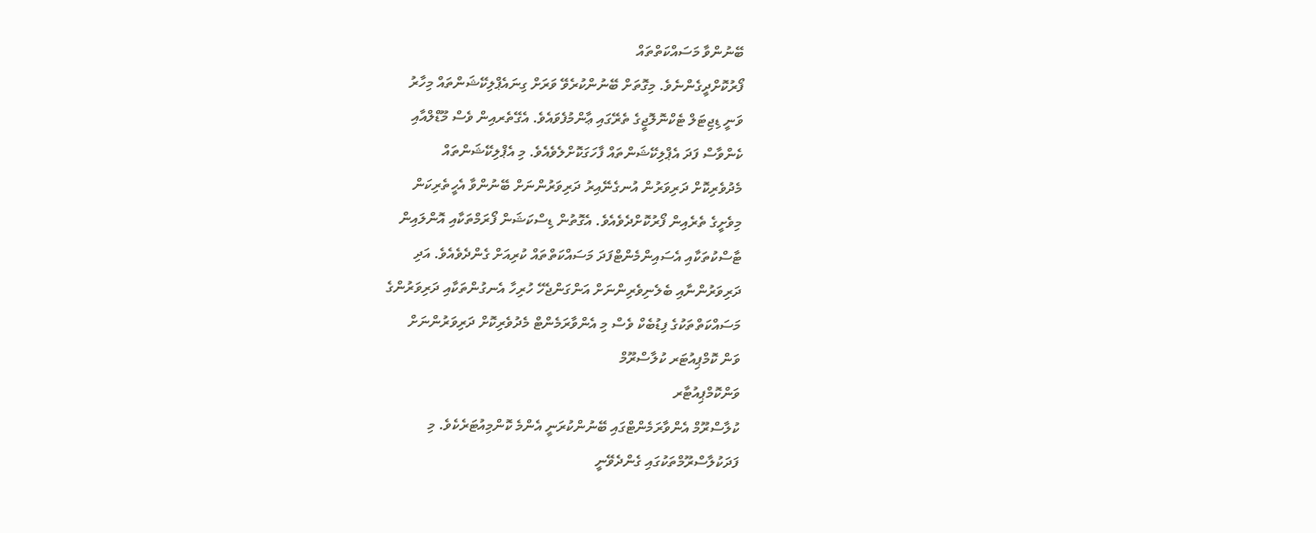ބޭނުންވާ މަސައްކަތްތައް
ފޯރުކޮށްދީގެންނެވެ. މިގޮތަށް ބޭނުންކުރެވޭ ވަރަށް ގިނައެޕްލިކޭޝަންތައް މިހާރު
ވަނީ ޑިޖިޓަލް ޓެކްނޮލޮޖީގެ ތެރޭގައި ޢާންމުފެވައެވެ. އެގޭތެރއިން ވެސް މޫޑްލްއާއި
ކެންވާސް ފަދަ އެޕްލިކޭޝަންތައް ފާހަގަކޮށްލެވެއެވެ. މި އެޕްލިކޭޝަންތައް
މެދުވެރިކޮށް ދަރިވަރުން އުނގެނޭއިރު ދަރިވަރުންނަށް ބޭނުންވާ އެހީތެރިކަން
މިވެށީގެ ތެރެއިން ފޯރުކޮށްދެވެއެވެ. އެގޮތުން ޑިސްކަޝަން ފޯރަމްތަކާއި އޮންލައިން
ޓާސްކުތަކާއި އެސައިންމެންޓްފަދަ މަސައްކަތްތައް ކުރިއަށް ގެންދެވެއެވެ. އަދި
ދަރިވަރުންނާއި ބެލެނިވެރިންނަށް އަންގަންޖެހޭ ހުރިހާ އެނގުންތަކާއި ދަރިވަރުންގެ
މަސައްކަތްތަކުގެ ފިޑުބެކް ވެސް މި އެންވާރަމެންޓް މެދުވެރިކޮށް ދަރިވަރުންނަށް
ވަން ކޮމްޕިއުޓަރ ކުލާސްރޫމް
ވަންކޮމްޕިއުޓާރ
ކުލާސްރޫމް އެންވާރަމެންޓްގައި ބޭނުންކުރަނީ އެންމެ ކޮންމިއުޓަރެކެވެ. މި
ފަދަކުލާސްރޫމްތަކުގައި ގެންދެވޭނީ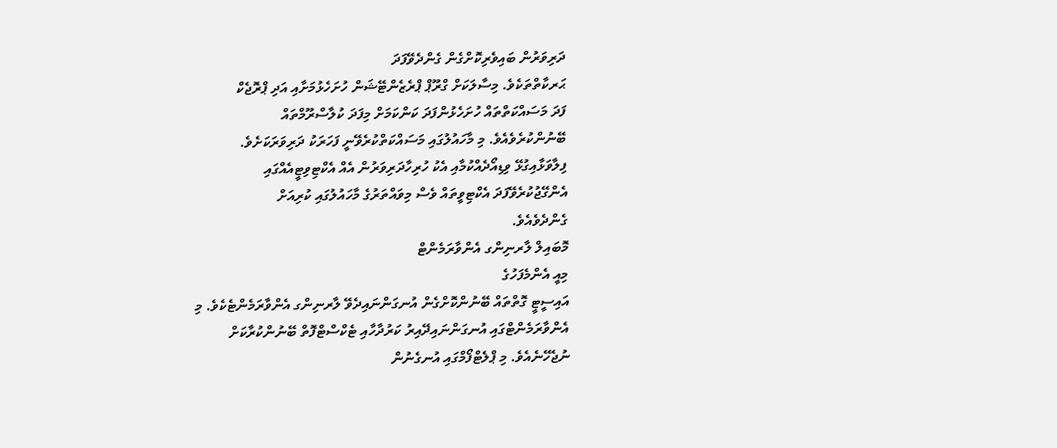ދަރިވަރުން ބައިވެރިކޮށްގެން ގެންދެވޭފަދަ
ޙަރކާތްތަކެވެ. މިސާލަކަށް ގްރޫޕް ޕްރެޒެންޓޭޝަން ހުށަހެޅުމަށާއި އަދި ޕްރޮޖެކް
ފަދަ މަސައްކަތްތައް ހުށަހެޅުންފަދަ ކަންކަމަށް މިފަދަ ކުލާސްރޫމްތައް
ބޭނުންކުރެވެއެވެ. މި މާހައުލުގައި މަސައްކަތްކުރެވޭނީ ފަހަރަކު ދަރިވަރަކަށެވެ.
ފިލާވަޅާއިގުޅޭ ވިޑިއޯދެއްކުމާއި އެކު ހުރިހާދަރިވަރުން އެއް އެކްޓިވިޓީއެއްގައި
އެންގޭޖުކުރެވޭފަދަ އެކްޓިވީތައް ވެސް މިވައްތަރުގެ މާހައުލުގައި ކުރިއަށް
ގެންދެވެއެވެ.
މޮބައިލް ލާރނިންގ އެންވާރަމެންޓް
މިއީ އެންމެފަހުގެ
އައިސީޓީ ގޮތްތައް ބޭނުންކޮށްގެން އުނގަންނައިދެވޭ ލާރނިންގ އެންވާރަމެންޓެކެވެ. މި
އެންވާރަމެންޓްގައި އުނގަންނައިދޭއިރު ކަރުދާހާއި ޓެކްސްޓްފޮތް ބޭނުންކުރާކަށް
ނުޖެހޭނެއެވެ. މި ޕްލެޓްފޯމްގައި އުނގެނުން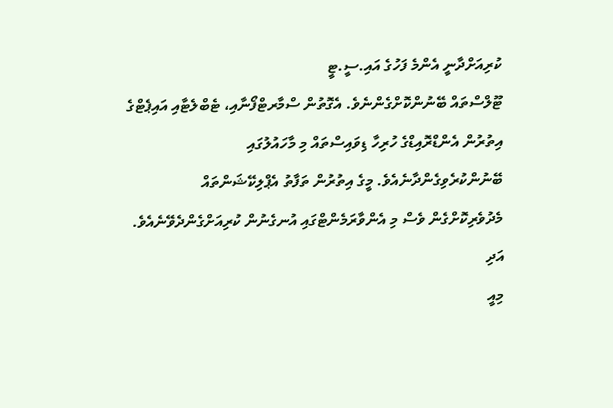ކުރިއަށްދާނީ އެންމެ ފަހުގެ އައި.ސީ.ޓީ
ޓޫލްސްތައް ބޭނުންކޮށްގެންނެވެ. އެގޮތުން ސްމާރޓްފޯނާއި، ޓެބްލެޓާއި އައިޕެޓްގެ
އިތުރުން އެންޑްރޮއިޑްގެ ހުރިހާ ޑިވައިސްތައް މި މާހައުލުގައި
ބޭނުންކުރެވިގެންދާނެއެވެ. މީގެ އިތުރުން ތަފާތު އެޕްލިކޭޝަންތައް
މެދުވެރިކޮށްގެން ވެސް މި އެންވާރަމެންޓްގައި އުނގެނުން ކުރިއަށްގެންދެވޭނެއެވެ. އަދި
މިއީ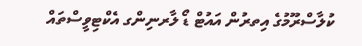ކުލާސްރޫމުގެ އިތރުން އައުޓް ޑޯ ލާރނިންގ އެކްޓިވީސްތައް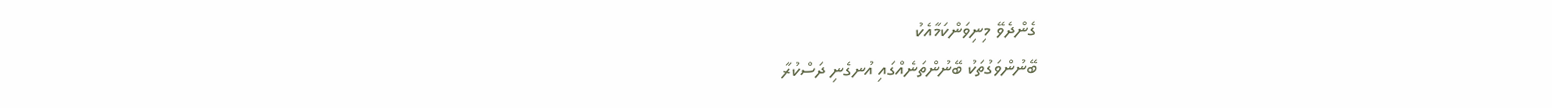ގެންދެވޭ މިނިވަންކަމާއެކު
ބޭނުންވަގުތަކު ބޭނުންތަނެއްގައި އުނގެނި ދަސްކުރާ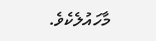މާހައުލެކެވެ.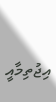އިޖުތިމާއީ